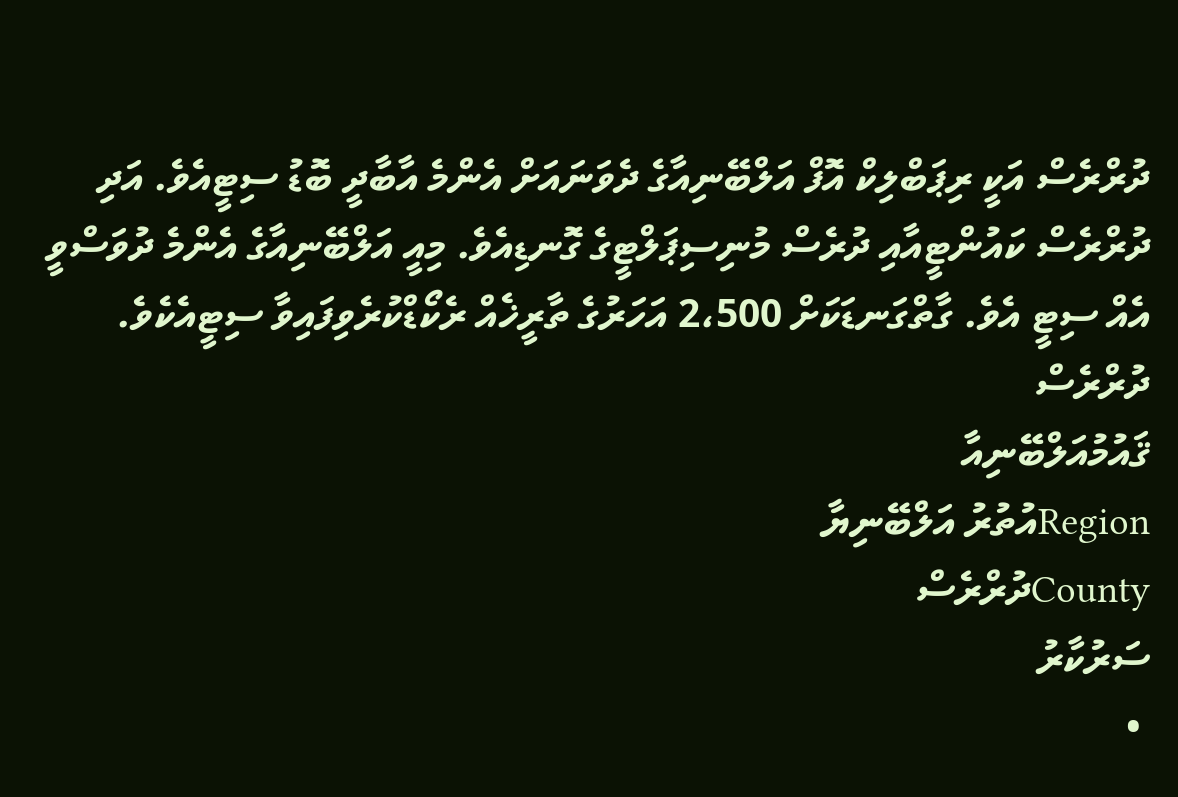ދުރްރެސް އަކީ ރިޕަބްލިކް އޮފް އަލްބޭނިއާގެ ދެވަނައަށް އެންމެ އާބާދީ ބޮޑު ސިޓީއެވެ. އަދި ދުރްރެސް ކައުންޓީއާއި ދުރެސް މުނިސިޕަލްޓީގެ ގޮނޑިއެވެ. މިއީ އަލްބޭނިއާގެ އެންމެ ދުވަސްވީ އެއް ސިޓީ އެވެ. ގާތްގަނޑަކަށް 2،500 އަހަރުގެ ތާރީޚެއް ރެކޯޑްކުރެވިފައިވާ ސިޓީއެކެވެ.
ދުރްރެސް
ޤައުމުއަލްބޭނިއާ
Regionއުތުރު އަލްބޭނިޔާ
Countyދުރްރެސް
ސަރުކާރު
 •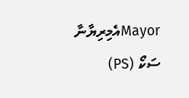Mayorއެމިރިޔާނާ ސަކޯ (PS)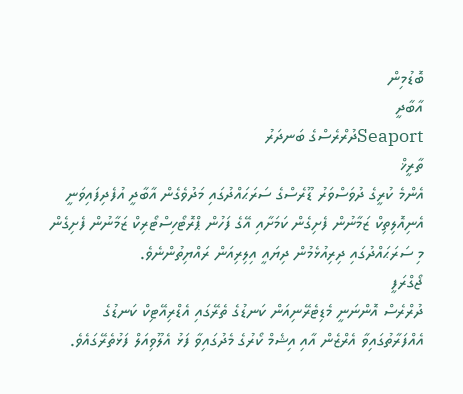ބޮޑުމިން
އާބާދީ
Seaportދުރްރެސްގެ ބަނދަރު
ތާރީޚް
އެންމެ ކުރީގެ ދުވަސްވަރު ޑޫރެސްގެ ސަރަޙައްދުގައި މަދުވެގެން އާބާދީ އުފެދިފައިވަނީ އެނިއޮލިތިކް ޒަމާނުން ފެށިގެން ކަމަށާއި އޭގެ ފަހުން ޕްރޮޓޯހިސްޓޯރިކް ޒަމާނުން ފެށިގެން މި ސަރަޙައްދުގައި ދިރިއުޅެމުން ދިޔައީ އިލިރިއަން ރައްޔިތުންނެވެ.
ޖޯގްރަފީ
ދުރްރެސް އޮންނަނީ މެޑިޓެރޭނިއަން ކަނޑުގެ ތެރޭގައި އެޑްރިއޭޓިކް ކަނޑުގެ އެއްފަރާތުގައިވާ އެރްޒެން އާއި އިޝެމް ކޯރުގެ މެދުގައިވާ ފަޅު އެލޫވިއަލް ފަޅުތެރޭގައެވެ.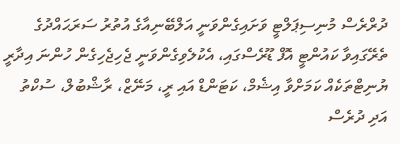ދުރްރެސް މުނިސިޕަލްޓީ ވަށައިގެންވަނީ އަލްބޭނިއާގެ އުތުރު ސަރަޙައްދުގެ ތެރޭގައިވާ ކައުންޓީ އޮފް ޑޫރެސްގައި، އެކުލެވިގެންވަނީ ޖެހިޖެހިގެން ހުންނަ އިދާރީ ޔުނިޓްތަކެއް ކަމަށްވާ އިޝެމް، ކަޓަންޑް އައި ރީ، މަނޭޒް، ރާޝްބުލް، ސުކްތު އަދި ދުރެސް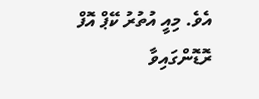އެވެ. މިއީ އުތުރު ކޭޕް އޮފް ރޮޑޮންގައިވާ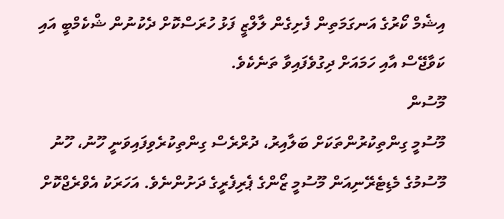އިޝެމް ކޯރުގެ އަނގަމަތިން ފެށިގެން ލާލްޒީ ފަޅު ހުރަސްކޮށް ދެކުނުން ޝްކެމްބީ އައި ކަވާޖޭސް އާއި ހަމައަށް ދިގުވެފައިވާ ތަނެކެވެ.
މޫސުން
މޫސުމީ ގިންތިކުރުންތަކަށް ބަލާއިރު، ދުރްރެސް ގިންތިކުރެވިފައިވަނީ ހޫނު، ހޫނު މޫސުމުގެ މެޑިޓެރޭނިއަން މޫސުމީ ޒޯންގެ ޕެރިފެރީގެ ދަށުންނެވެ. އަހަރަކު އެވްރެޖްކޮށް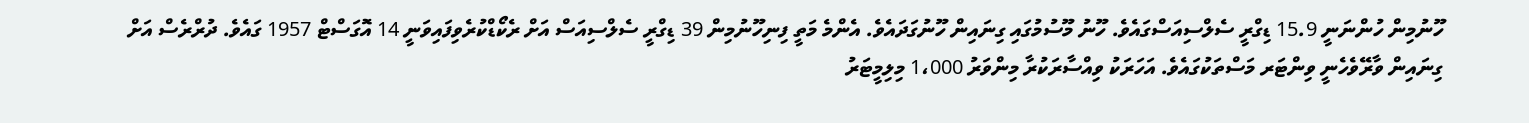ހޫނުމިން ހުންނަނީ 15.9 ޑިގްރީ ސެލްސިއަސްގައެވެ. ހޫނު މޫސުމުގައި ގިނައިން ހޫނުގަދައެވެ. އެންމެ މަތީ ފިނިހޫނުމިން 39 ޑިގްރީ ސެލްސިއަސް އަށް ރެކޯޑްކުރެވިފައިވަނީ 14 އޮގަސްޓް 1957 ގައެވެ. ދުރްރެސް އަށް ގިނައިން ވާރޭވެހެނީ ވިންޓަރ މަސްތަކުގައެވެ. އަހަރަކު ވިއްސާރަކުރާ މިންވަރު 1،000 މިލިމީޓަރު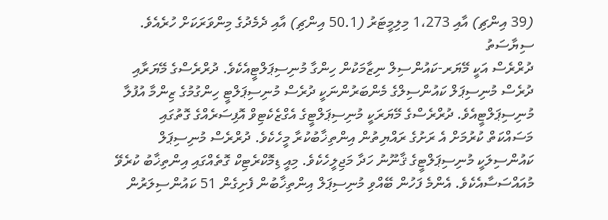(39 އިންޗި) އާއި 1،273 މިލިމީޓަރު (50.1 އިންޗި) އާއި ދެމެދުގެ މިންވަރަކަށް ހުރެއެވެ.
ސިޔާސަތު
ދުރްރެސް އަކީ މޭޔަރ-ކައުންސިލް ނިޒާމަކުން ހިންގާ މުނިސިޕަލްޓީއެކެވެ. ދުރްރެސްގެ މޭޔަރާއި ދުރެސް މުނިސިޕަލް ކައުންސިލްގެ މެންބަރުންނަކީ ދުރެސް މުނިސިޕަލްޓީ ހިންގުމުގެ ޒިންމާ އުފުލާ މުނިސިޕަލްޓީއެވެ. ދުރްރެސްގެ މޭޔަރަކީ މުނިސިޕަލްޓީގެ އެގްޒެކެޓިވް އޮފިސަރެއްގެ ގޮތުގައި މަސައްކަތް ކުރުމަށް އެ ރަށުގެ ރައްޔިތުން އިންތިޚާބުކުރާ މީހެކެވެ. ދުރްރެސް މުނިސިޕަލް ކައުންސިލަކީ މުނިސިޕަލްޓީގެ ޤާނޫނު ހަދާ މަޖިލީހެކެވެ. މިއީ ޑިމޮކްރެޓިކް ގޮތެއްގައި އިންތިޚާބު ކުރެވޭ މުއައްސަސާއެކެވެ. އެންމެ ފަހުން ބޭއްވި މުނިސިޕަލް އިންތިޚާބުން ފެށިގެން 51 ކައުންސިލަރުން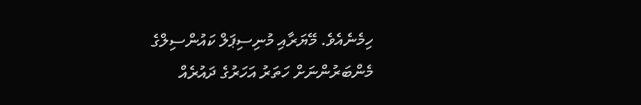ހިމެނެއެވެ. މޭޔަރާއި މުނިސިޕަލް ކައުންސިލްގެ މެންބަރުންނަށް ހަތަރު އަހަރުގެ ދައުރެއް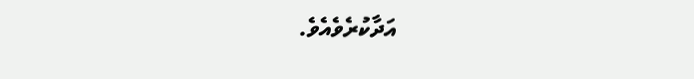އަދާކުރެވެއެވެ.